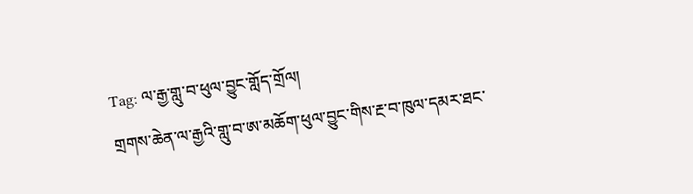Tag: ལ་རྒྱ་གླུ་བ་ཕུལ་བྱུང་གློད་གྲོལ།
གྲགས་ཆེན་ལ་རྒྱའི་གླུ་བ་ཨ་མཆོག་ཕུལ་བྱུང་གིས་རྔ་བ་ཁུལ་དམར་ཐང་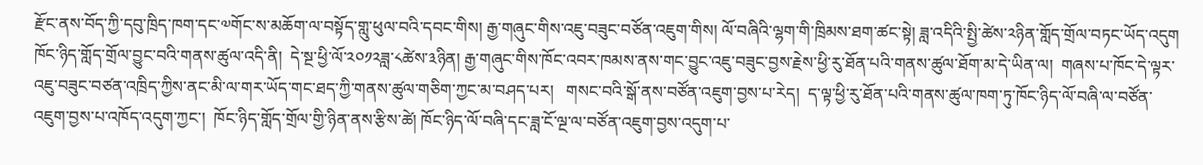རྫོང་ནས་བོད་ཀྱི་དབུ་ཁྲིད་ཁག་དང་༧གོང་ས་མཆོག་ལ་བསྟོད་གླུ་ཕུལ་བའི་དབང་གིས། རྒྱ་གཞུང་གིས་འཇུ་བཟུང་བཙོན་འཇུག་གིས། ལོ་བཞིའི་ལྷག་གི་ཁྲིམས་ཐག་ཚང་སྟེ། ཟླ་འདིའི་སྤྱི་ཚེས་༢ཉིན་གློད་གྲོལ་བཏང་ཡོད་འདུག   ཁོང་ཉིད་གློད་གྲོལ་བྱུང་བའི་གནས་ཚུལ་འདི་ནི།  དེ་སྔ་ཕྱི་ལོ་༢༠༡༢ཟླ་༨ཚེས་༣ཉིན། རྒྱ་གཞུང་གིས་ཁོང་འབར་ཁམས་ནས་གང་བྱུང་འཇུ་བཟུང་བྱས་རྗེས་ཕྱི་རུ་ཐོན་པའི་གནས་ཚུལ་ཐོག་མ་དེ་ཡིན་ལ།  གཞས་པ་ཁོང་དེ་ལྟར་འཇུ་བཟུང་བཙན་འཁྲིད་ཀྱིས་ནང་མི་ལ་གར་ཡོད་གང་ཐད་ཀྱི་གནས་ཚུལ་གཅིག་ཀྱང་མ་བཤད་པར།   གསང་བའི་སྒོ་ནས་བཙོན་འཇུག་བྱས་པ་རེད།  ད་ལྟ་ཕྱི་རུ་ཐོན་པའི་གནས་ཚུལ་ཁག་ཏུ་ཁོང་ཉིད་ལོ་བཞི་ལ་བཙོན་འཇུག་བྱས་པ་འཁོད་འདུག་ཀྱང་།  ཁོང་ཉིད་གློད་གྲོལ་གྱི་ཉིན་ནས་རྩིས་ཚེ། ཁོང་ཉིད་ལོ་བཞི་དང་ཟླ་ངོ་ལྔ་ལ་བཙོན་འཇུག་བྱས་འདུག་པ་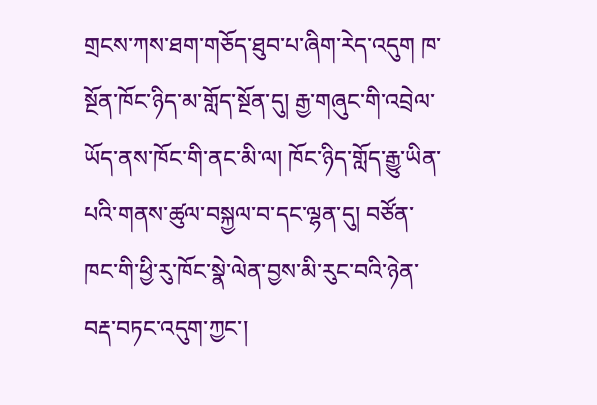གྲངས་ཀས་ཐག་གཅོད་ཐུབ་པ་ཞིག་རེད་འདུག ཁ་སྔོན་ཁོང་ཉིད་མ་གློད་སྔོན་དུ། རྒྱ་གཞུང་གི་འབྲེལ་ཡོད་ནས་ཁོང་གི་ནང་མི་ལ། ཁོང་ཉིད་གློད་རྒྱུ་ཡིན་པའི་གནས་ཚུལ་བསྐྱལ་བ་དང་ལྷན་དུ། བཙོན་ཁང་གི་ཕྱི་རུ་ཁོང་སྣེ་ལེན་བྱས་མི་རུང་བའི་ཉེན་བརྡ་བཏང་འདུག་ཀྱང་།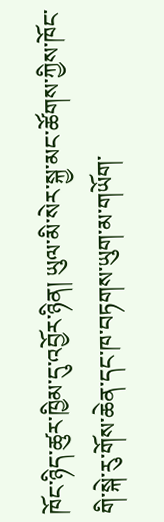ཁོང་ཉིད་ཚུར་ཁྱིམ་དུ་འབྱོར་ཉིན། ཡུལ་མི་སེར་སྐྱ་མང་ཚོགས་ཀྱིས་ཁོང་གི་སྐེ་རུ་གོས་ཆེན་དང་ཁ་བཏགས་ཡུག་མ་གཡོག་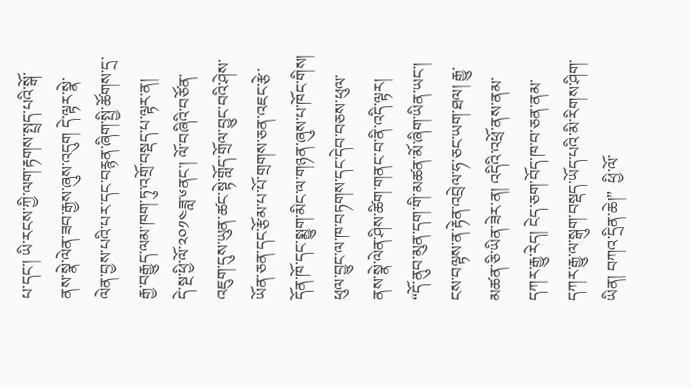པ་དང་། ཡི་རངས་ཀྱི་ལག་རྟགས་སྤྲད་པའི་སྒོ་ནས་སྣེ་ལེན་ཟབ་རྒྱས་ཞུས་འདུག དེ་ལྟར་སྣེ་ལེན་བྱས་པའི་པར་དང་བརྙན་ཞིག་སྤྱི་ཚོགས་དྲ་རྒྱ་བརྒྱུད་ལམ་ཁག་ཏུ་འགྲོ་བསྡད་པ་ལྟར་ན།     དེ་སྔ་ཕྱི་ལོ་༢༠༡༤ཟླ་༦ནང་། ལོ་བཞིའི་བཙོན་འཇུག་དུས་ཡུན་ཚང་སྟེ་གློད་གྲོལ་བྱུང་བའི་ཤེས་ཡོན་ཅན་དང་རྩོམ་པ་པོ་གྲགས་ཅན་འཇང་རྩེ་དོན་ཁོ་དང་སྨྱུག་མིང་ལ་གཉན་ཞུས་པ་ཁོང་གིས། ཕུལ་བྱུང་ལ་ཁ་བཏགས་དང་དེབ་བཅས་ཕུལ་ནས་སྣེ་ལེན་ཤིས་ཚིག་གནང་བ་ནི་འདི་ལྟར། “དོ་ནུབ་མུན་དག་གི་མཚན་མོ་ཞིག་ཡིན་ཡང་། ངས་བལྟས་ན་རྟེན་འབྲེལ་ཧ་ཅང་ཡག་ཐལ། རྒྱུ་མཚན་ཅི་ཡིན་ཟེར་ན། འདིའི་འཕྲོ་ནས་ནམ་དཀར་རྒྱུ་རེད། ངེད་ཅག་བོད་ཁ་བ་ཅན་ནམ་དཀར་རྒྱུ་ལ་སྒུག་བསྡད་ཡོད་པའི་མི་རིགས་ཤིག་ཡིན། བཀའ་དྲིན་ཆེ།”  ཕྱི་ལོ་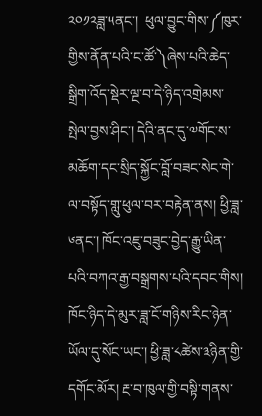༢༠༡༢ཟླ་༥ནང་།  ཕུལ་བྱུང་གིས་༼ཁུར་གྱིས་ནོན་པའི་ང་ཚོ་༽ཞེས་པའི་ཆེད་སྒྲིག་འོད་སྡེར་ལྔ་བ་དེ་ཉིད་འགྲེམས་སྤེལ་བྱས་ཤིང་། དེའི་ནང་དུ་༧གོང་ས་མཆོག་དང་སྲིད་སྐྱོང་བློ་བཟང་སེང་གེ་ལ་བསྟོད་གླུ་ཕུལ་བར་བརྟེན་ནས། ཕྱི་ཟླ་༦ནང་། ཁོང་འཇུ་བཟུང་བྱེད་རྒྱུ་ཡིན་པའི་བཀའ་རྒྱ་བསྒྲགས་པའི་དབང་གིས།   ཁོང་ཉིད་དེ་མུར་ཟླ་ངོ་གཉིས་རིང་ཉེན་ཡོལ་དུ་སོང་ཡང་། ཕྱི་ཟླ་༨ཚེས་༣ཉིན་གྱི་དགོང་མོར། རྔ་བ་ཁུལ་གྱི་བསྟི་གནས་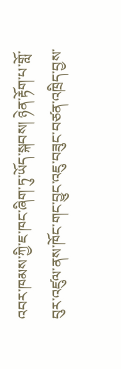འབར་ཁམས་ཀྱི་ཇ་ཁང་ཞིག་ཏུ་ཡོད་སྐབས། ཉེན་རྟོག་པ་གློ་བུར་འཛུལ་ནས་ཁོང་གང་བྱུང་འཇུ་བཟུང་བཙན་འཁྲིད་བྱས་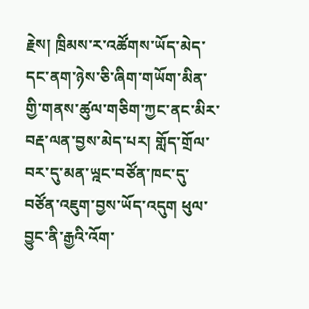རྗེས། ཁྲིམས་ར་འཚོགས་ཡོད་མེད་དང་ནག་ཉེས་ཅི་ཞིག་གཡོག་མིན་གྱི་གནས་ཚུལ་གཅིག་ཀྱང་ནང་མིར་བརྡ་ལན་བྱས་མེད་པར། གློད་གྲོལ་བར་དུ་མན་ཡྰང་བཙོན་ཁང་དུ་བཙོན་འཇུག་བྱས་ཡོད་འདུག ཕུལ་བྱུང་ནི་རྒྱའི་འོག་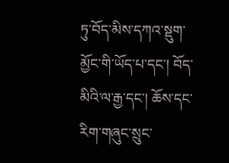ཏུ་བོད་མིས་དཀའ་སྡུག་མྱོང་གི་ཡོད་པ་དང་། བོད་མིའི་ལ་རྒྱ་དང་། ཆོས་དང་རིག་གཞུང་སྲུང་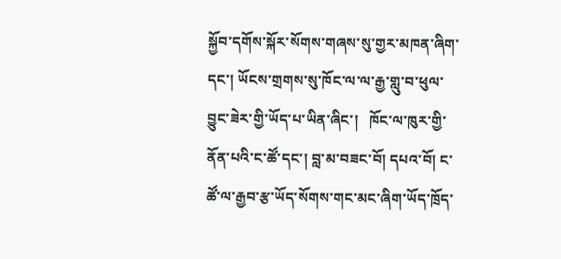སྐྱོབ་དགོས་སྐོར་སོགས་གཞས་སུ་གྱར་མཁན་ཞིག་དང་། ཡོངས་གྲགས་སུ་ཁོང་ལ་ལ་རྒྱ་གླུ་བ་ཕུལ་བྱུང་ཟེར་གྱི་ཡོད་པ་ཡིན་ཞིང་།   ཁོང་ལ་ཁུར་གྱི་ནོན་པའི་ང་ཚོ་དང་། བླ་མ་བཟང་བོ། དཔའ་བོ། ང་ཚོ་ལ་རྒྱབ་རྩ་ཡོད་སོགས་གང་མང་ཞིག་ཡོད་ཁྲོད་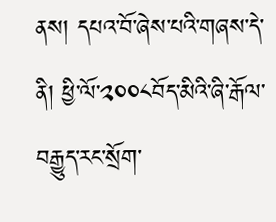ནས། དཔའ་བོ་ཞེས་པའི་གཞས་དེ་ནི། ཕྱི་ལོ་༢༠༠༨བོད་མིའི་ཞི་རྒོལ་བརྒྱུད་རང་སྲོག་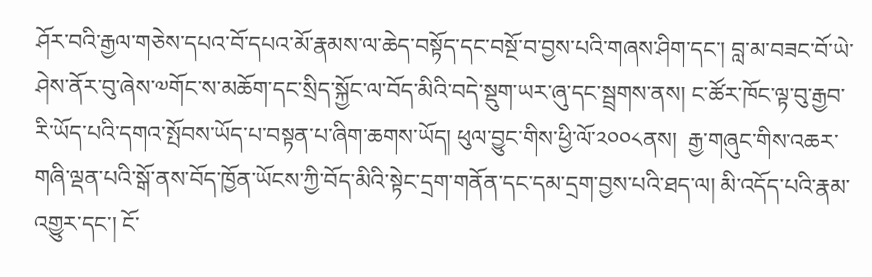ཤོར་བའི་རྒྱལ་གཅེས་དཔའ་བོ་དཔའ་མོ་རྣམས་ལ་ཆེད་བསྟོད་དང་བསྔོ་བ་བྱས་པའི་གཞས་ཤིག་དང་། བླ་མ་བཟང་བོ་ཡེ་ཤེས་ནོར་བུ་ཞེས་༧གོང་ས་མཆོག་དང་སྲིད་སྐྱོང་ལ་བོད་མིའི་བདེ་སྡུག་ཡར་ཞུ་དང་སྦྲགས་ནས། ང་ཚོར་ཁོང་ལྟ་བུ་རྒྱབ་རི་ཡོད་པའི་དགའ་སྤོབས་ཡོད་པ་བསྟན་པ་ཞིག་ཆགས་ཡོད། ཕུལ་བྱུང་གིས་ཕྱི་ལོ་༢༠༠༨ནས།  རྒྱ་གཞུང་གིས་འཆར་གཞི་ལྡན་པའི་སྒོ་ནས་བོད་ཁྱོན་ཡོངས་ཀྱི་བོད་མིའི་སྟེང་དྲག་གནོན་དང་དམ་དྲག་བྱས་པའི་ཐད་ལ། མི་འདོད་པའི་རྣམ་འགྱུར་དང་། ངོ་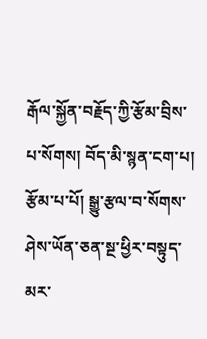རྒོལ་སྐྱོན་བརྗོད་ཀྱི་རྩོམ་བྲིས་པ་སོགས། བོད་མི་སྙན་ངག་པ། རྩོམ་པ་པོ། སྒྱུ་རྩལ་བ་སོགས་ཤེས་ཡོན་ཅན་སྔ་ཕྱིར་བསྟུད་མར་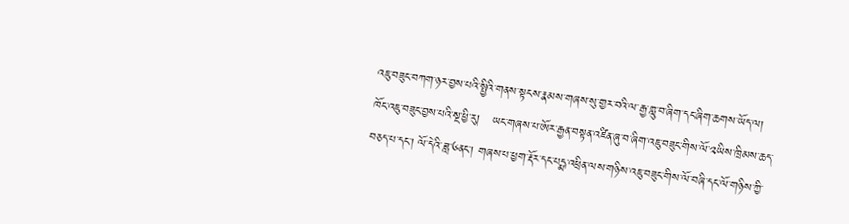འཇུ་བཟུང་བཀག་ཉར་བྱས་པའི་སྤྱིའི་གནས་སྟངས་རྣམས་གཞས་སུ་གྱར་བའི་ལ་རྒྱ་གླུ་བ་ཞིག་དང་ཞིག་ཆགས་ཡོད་ལ།   ཁོང་འཇུ་བཟུང་བྱས་པའི་སྔ་ཕྱི་རུ།   ཡང་གཞས་པ་ཨོར་རྒྱན་བསྟན་འཛིན་ཞུ་བ་ཞིག་འཇུ་བཟུང་གིས་ལོ་༢ཡིས་ཁྲིམས་ཆད་བཅད་པ་དང་། ལོ་དེའི་ཟླ་༦ནང་། གཞས་པ་ཕྱག་རྡོར་དང་པདྨ་འཕྲིན་ལས་གཉིས་འཇུ་བཟུང་གིས་ལོ་བཞི་དང་ལོ་གཉིས་ཀྱི་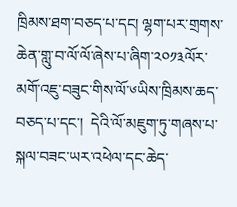ཁྲིམས་ཐག་བཅད་པ་དང། ལྷག་པར་གྲགས་ཆེན་གླུ་བ་ལོ་ལོ་ཞེས་པ་ཞིག་༢༠༡༣ལོར་མགོ་འཇུ་བཟུང་གིས་ལོ་༦ཡིས་ཁྲིམས་ཆད་བཅད་པ་དང་།  དེའི་ལོ་མཇུག་ཏུ་གཞས་པ་སྐལ་བཟང་ཡར་འཕེལ་དང་ཆེད་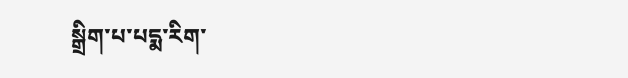སྒྲིག་པ་པདྨ་རིག་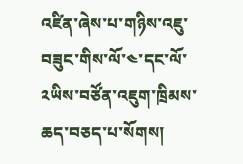འཛིན་ཞེས་པ་གཉིས་འཇུ་བཟུང་གིས་ལོ་༤་དང་ལོ་༢ཡིས་བཙོན་འཇུག་ཁྲིམས་ཆད་བཅད་པ་སོགས།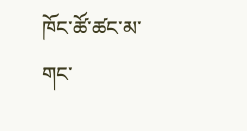ཁོང་ཚོ་ཚང་མ་གང་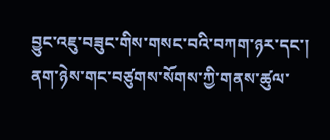བྱུང་འཇུ་བཟུང་གིས་གསང་བའི་བཀག་ཉར་དང་། ནག་ཉེས་གང་བཙུགས་སོགས་ཀྱི་གནས་ཚུལ་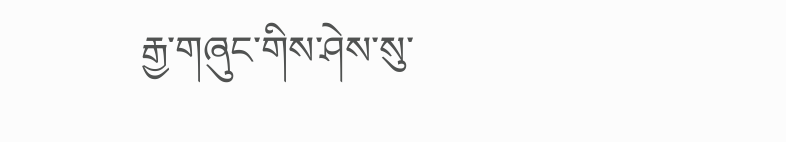རྒྱ་གཞུང་གིས་ཤེས་སུ་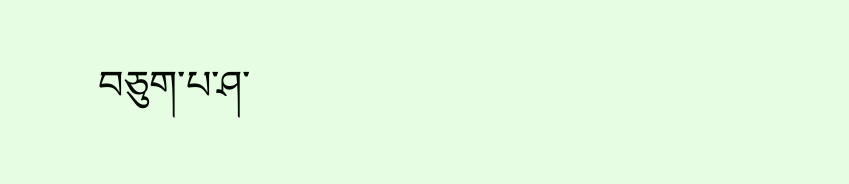བཅུག་པ་ཤ་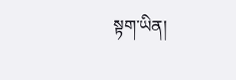སྟག་ཡིན།